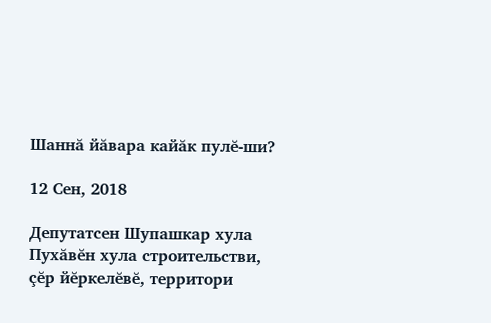Шаннă йăвара кайăк пулĕ-ши?

12 Сен, 2018

Депутатсен Шупашкар хула Пухăвĕн хула строительстви, çĕр йĕркелĕвĕ, территори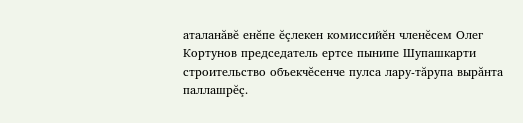аталанăвĕ енĕпе ĕçлекен комиссийĕн членĕсем Олег Кортунов председатель ертсе пынипе Шупашкарти строительство объекчĕсенче пулса лару-тăрупа вырăнта паллашрĕç.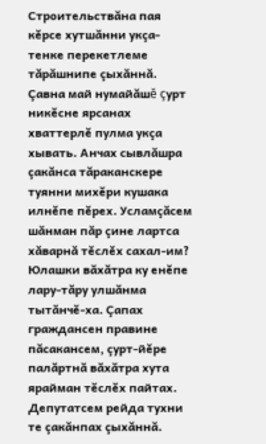Строительствăна пая кĕрсе хутшăнни укçа-тенке перекетлеме тăрăшнипе çыхăннă. Çавна май нумайăшĕ çурт никĕсне ярсанах хваттерлĕ пулма укçа хывать. Анчах сывлăшра çакăнса тăраканскере туянни михĕри кушака илнĕпе пĕрех. Усламçăсем шăнман пăр çине лартса хăварнă тĕслĕх сахал-им? Юлашки вăхăтра ку енĕпе лару-тăру улшăнма тытăнчĕ-ха. Çапах граждансен правине пăсакансем, çурт-йĕре палăртнă вăхăтра хута ярайман тĕслĕх пайтах. Депутатсем рейда тухни те çакăнпах çыхăннă.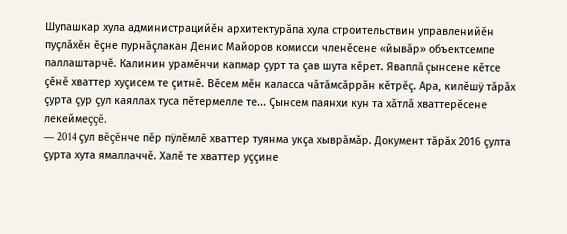Шупашкар хула администрацийĕн архитектурăпа хула строительствин управленийĕн пуçлăхĕн ĕçне пурнăçлакан Денис Майоров комисси членĕсене «йывăр» объектсемпе паллаштарчĕ. Калинин урамĕнчи капмар çурт та çав шута кĕрет. Яваплă çынсене кĕтсе çĕнĕ хваттер хуçисем те çитнĕ. Вĕсем мĕн каласса чăтăмсăррăн кĕтрĕç. Ара, килĕшÿ тăрăх çурта çур çул каяллах туса пĕтермелле те... Çынсем паянхи кун та хăтлă хваттерĕсене лекеймеççĕ.
— 2014 çул вĕçĕнче пĕр пÿлĕмлĕ хваттер туянма укçа хыврăмăр. Документ тăрăх 2016 çулта çурта хута ямаллаччĕ. Халĕ те хваттер уççине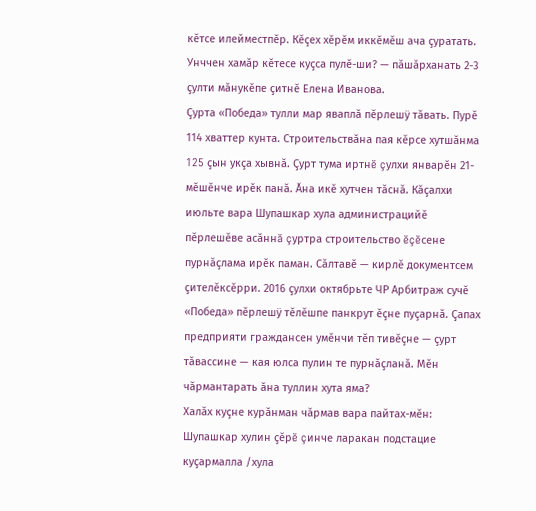кĕтсе илейместпĕр. Кĕçех хĕрĕм иккĕмĕш ача çуратать. Унччен хамăр кĕтесе куçса пулĕ-ши? — пăшăрханать 2-3 çулти мăнукĕпе çитнĕ Елена Иванова.
Çурта «Победа» тулли мар яваплă пĕрлешÿ тăвать. Пурĕ 114 хваттер кунта. Строительствăна пая кĕрсе хутшăнма 125 çын укçа хывнă. Çурт тума иртнĕ çулхи январĕн 21-мĕшĕнче ирĕк панă. Ăна икĕ хутчен тăснă. Кăçалхи июльте вара Шупашкар хула администрацийĕ пĕрлешĕве асăннă çуртра строительство ĕçĕсене пурнăçлама ирĕк паман. Сăлтавĕ — кирлĕ документсем çителĕксĕрри. 2016 çулхи октябрьте ЧР Арбитраж сучĕ «Победа» пĕрлешÿ тĕлĕшпе панкрут ĕçне пуçарнă. Çапах предприяти граждансен умĕнчи тĕп тивĕçне — çурт тăвассине — кая юлса пулин те пурнăçланă. Мĕн чăрмантарать ăна туллин хута яма?
Халăх куçне курăнман чăрмав вара пайтах-мĕн: Шупашкар хулин çĕрĕ çинче ларакан подстацие куçармалла /хула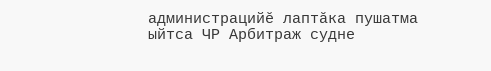администрацийĕ лаптăка пушатма ыйтса ЧР Арбитраж судне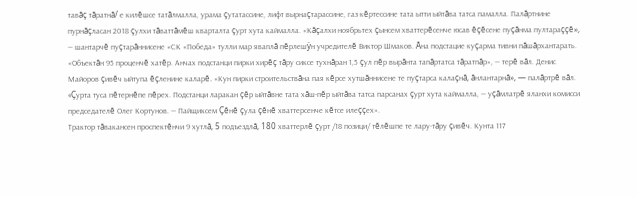тавăç тăратнă/ е килĕшсе татăлмалла, урама çутатассине, лифт вырнаçтарассине, газ кĕртессине тата ытти ыйтăва татса памалла. Палăртнине пурнăçласан 2018 çулхи тăваттăмĕш кварталта çурт хута каймалла. «Кăçалхи ноябрьтех çынсем хваттерĕсенче юсав ĕçĕсене пуçăнма пултараççĕ», — шантарчĕ пуçтарăннисене «СК «Победа» тулли мар яваплă пĕрлешÿн учредителĕ Виктор Шмаков. Ăна подстацие куçарма тивни пăшăрхантарать. «Объектăн 95 проценчĕ хатĕр. Анчах подстанци пирки хирĕç тăру сиксе тухнăран 1,5 çул пĕр вырăнта тапăртатса тăратпăр», — терĕ вăл. Денис Майоров çивĕч ыйтупа ĕçленине каларĕ. «Кун пирки строительствăна пая кĕрсе хутшăннисене те пуçтарса калаçнă, ăнлантарнă», — палăртрĕ вăл. «Çурта туса пĕтернĕпе пĕрех. Подстанци ларакан çĕр ыйтăвне тата хăш-пĕр ыйтăва татса парсанах çурт хута каймалла, — уçăмлатрĕ яланхи комисси председателĕ Олег Кортунов. — Пайщиксем Çĕнĕ çула çĕнĕ хваттерсенче кĕтсе илеççех».
Трактор тăвакансен проспектĕнчи 9 хутлă, 5 подъездлă, 180 хваттерлĕ çурт /18 позици/ тĕлĕшпе те лару-тăру çивĕч. Кунта 117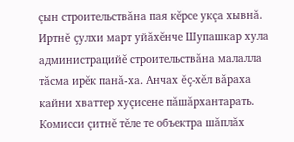çын строительствăна пая кĕрсе укçа хывнă. Иртнĕ çулхи март уйăхĕнче Шупашкар хула администрацийĕ строительствăна малалла тăсма ирĕк панă-ха. Анчах ĕç-хĕл вăраха кайни хваттер хуçисене пăшăрхантарать. Комисси çитнĕ тĕле те объектра шăплăх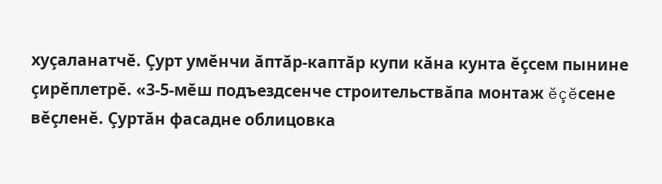хуçаланатчĕ. Çурт умĕнчи ăптăр-каптăр купи кăна кунта ĕçсем пынине çирĕплетрĕ. «3-5-мĕш подъездсенче строительствăпа монтаж ĕçĕсене вĕçленĕ. Çуртăн фасадне облицовка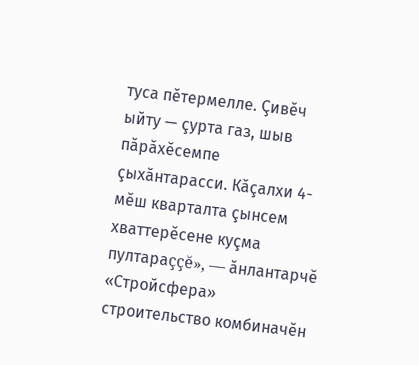туса пĕтермелле. Çивĕч ыйту — çурта газ, шыв пăрăхĕсемпе çыхăнтарасси. Кăçалхи 4-мĕш кварталта çынсем хваттерĕсене куçма пултараççĕ», — ăнлантарчĕ «Стройсфера» строительство комбиначĕн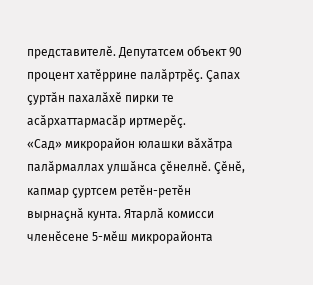представителĕ. Депутатсем объект 90 процент хатĕррине палăртрĕç. Çапах çуртăн пахалăхĕ пирки те асăрхаттармасăр иртмерĕç.
«Сад» микрорайон юлашки вăхăтра палăрмаллах улшăнса çĕнелнĕ. Çĕнĕ, капмар çуртсем ретĕн-ретĕн вырнаçнă кунта. Ятарлă комисси членĕсене 5-мĕш микрорайонта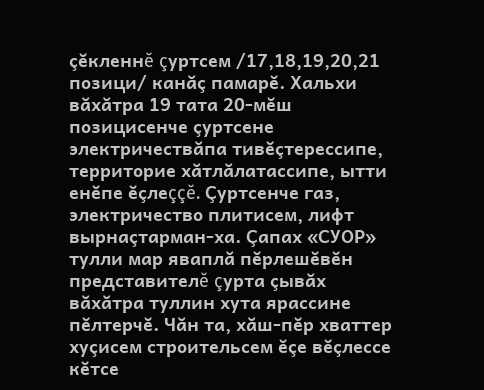çĕкленнĕ çуртсем /17,18,19,20,21 позици/ канăç памарĕ. Хальхи вăхăтра 19 тата 20-мĕш позицисенче çуртсене электричествăпа тивĕçтерессипе, территорие хăтлăлатассипе, ытти енĕпе ĕçлеççĕ. Çуртсенче газ, электричество плитисем, лифт вырнаçтарман-ха. Çапах «СУОР» тулли мар яваплă пĕрлешĕвĕн представителĕ çурта çывăх вăхăтра туллин хута ярассине пĕлтерчĕ. Чăн та, хăш-пĕр хваттер хуçисем строительсем ĕçе вĕçлессе кĕтсе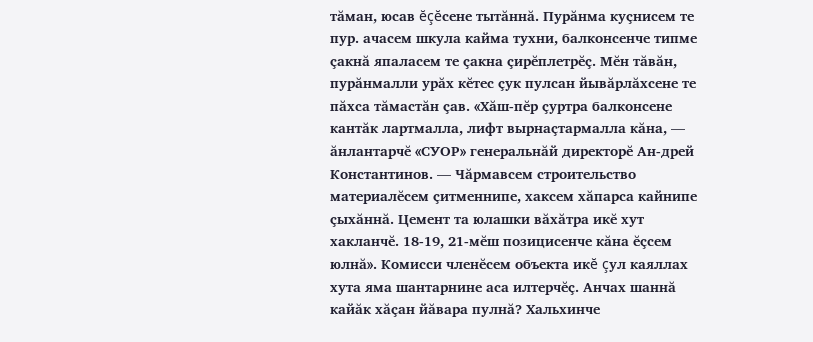тăман, юсав ĕçĕсене тытăннă. Пурăнма куçнисем те пур. ачасем шкула кайма тухни, балконсенче типме çакнă япаласем те çакна çирĕплетрĕç. Мĕн тăвăн, пурăнмалли урăх кĕтес çук пулсан йывăрлăхсене те пăхса тăмастăн çав. «Хăш-пĕр çуртра балконсене кантăк лартмалла, лифт вырнаçтармалла кăна, — ăнлантарчĕ «СУОР» генеральнăй директорĕ Ан-дрей Константинов. — Чăрмавсем строительство материалĕсем çитменнипе, хаксем хăпарса кайнипе çыхăннă. Цемент та юлашки вăхăтра икĕ хут хакланчĕ. 18-19, 21-мĕш позицисенче кăна ĕçсем юлнă». Комисси членĕсем объекта икĕ çул каяллах хута яма шантарнине аса илтерчĕç. Анчах шаннă кайăк хăçан йăвара пулнă? Хальхинче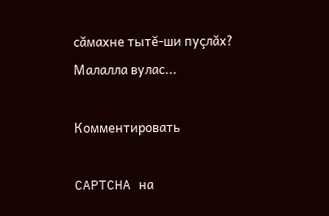сăмахне тытĕ-ши пуçлăх? Малалла вулас...

Комментировать

CAPTCHA на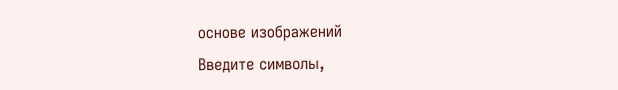основе изображений
Введите символы,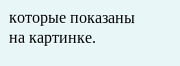которые показаны на картинке.